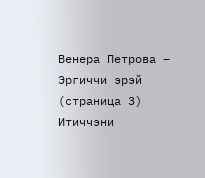Венера Петрова – Эргиччи эрэй (страница 3)
Итиччэни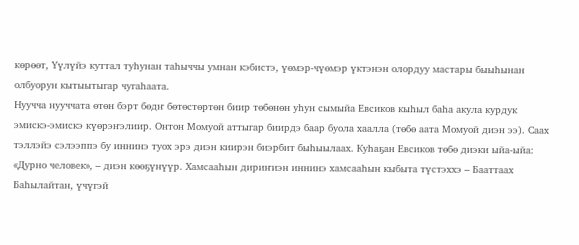көрөөт, Yүлүйэ куттал туһунан таһыччы умнан кэбистэ, үөмэр-чүөмэр үктэнэн олордуу мастары быыһынан олбуорун кытыытыгар чугаһаата.
Нуучча нууччата өтөн бэрт бөдҥ бөтөстөртөн биир төбөнөн уһун сымыйа Евсиков кыһыл баһа акула курдук эмискэ-эмискэ күөрэҥэлиир. Онтон Момуой аттыгар биирдэ баар буола хаалла (төбө аата Момуой диэн ээ). Саах тэллэйэ сэлээппэ бу иннинэ туох эрэ диэн киирэн биэрбит быһыылаах. Куһаҕан Евсиков төбө диэки ыйа-ыйа: «Дурно человек», – диэн көөҕүнүүр. Хамсааһын дириҥиэн иннинэ хамсааһын кыбыта түстэххэ – Бааттаах Баһылайтан, үчүгэй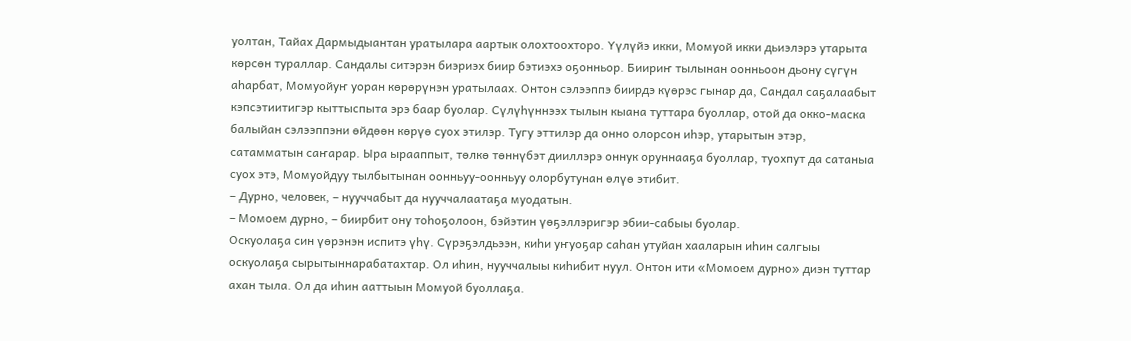уолтан, Тайах Дармыдыантан уратылара аартык олохтоохторо. Yүлүйэ икки, Момуой икки дьиэлэрэ утарыта көрсөн тураллар. Сандалы ситэрэн биэриэх биир бэтиэхэ оҕонньор. Биириҥ тылынан оонньоон дьону сүгүн аһарбат, Момуойуҥ уоран көрөрүнэн уратылаах. Онтон сэлээппэ биирдэ күөрэс гынар да, Сандал саҕалаабыт кэпсэтиитигэр кыттыспыта эрэ баар буолар. Сүлүһүннээх тылын кыана туттара буоллар, отой да окко-маска балыйан сэлээппэни өйдөөн көрүө суох этилэр. Тугу эттилэр да онно олорсон иһэр, утарытын этэр, сатамматын саҥарар. Ыра ырааппыт, төлкө төннүбэт дииллэрэ оннук оруннааҕа буоллар, туохпут да сатаныа суох этэ, Момуойдуу тылбытынан оонньуу-оонньуу олорбутунан өлүө этибит.
– Дурно, человек, – нууччабыт да нууччалаатаҕа муодатын.
– Момоем дурно, – биирбит ону тоһоҕолоон, бэйэтин үөҕэллэригэр эбии-сабыы буолар.
Оскуолаҕа син үөрэнэн испитэ үһү. Сүрэҕэлдьээн, киһи уҥуоҕар саһан утуйан хааларын иһин салгыы оскуолаҕа сырытыннарабатахтар. Ол иһин, нууччалыы киһибит нуул. Онтон ити «Момоем дурно» диэн туттар ахан тыла. Ол да иһин ааттыын Момуой буоллаҕа.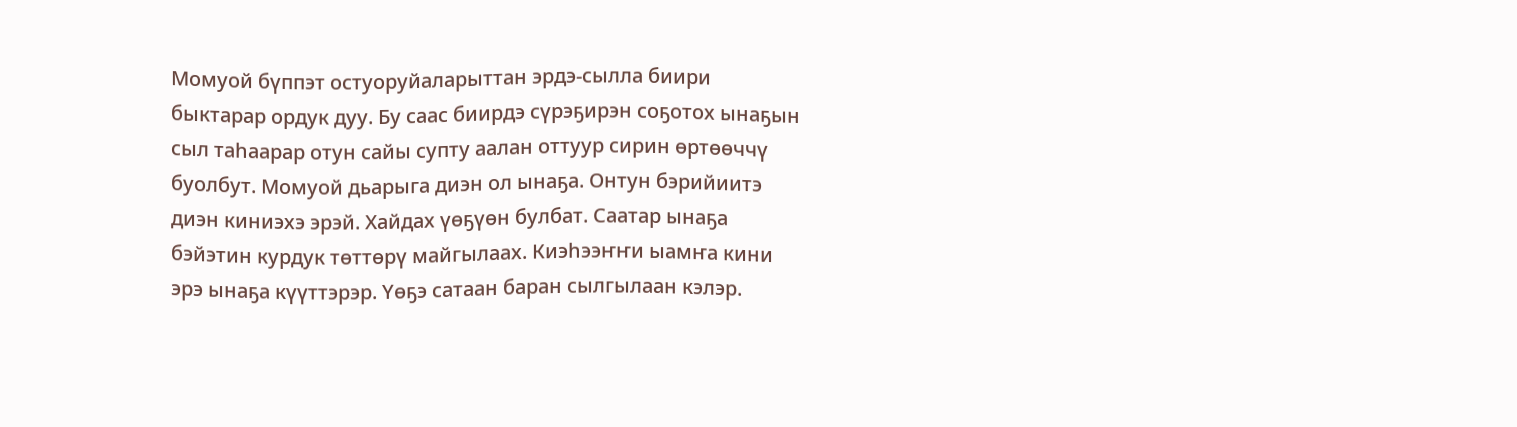Момуой бүппэт остуоруйаларыттан эрдэ-сылла биири быктарар ордук дуу. Бу саас биирдэ сүрэҕирэн соҕотох ынаҕын сыл таһаарар отун сайы супту аалан оттуур сирин өртөөччү буолбут. Момуой дьарыга диэн ол ынаҕа. Онтун бэрийиитэ диэн киниэхэ эрэй. Хайдах үөҕүөн булбат. Саатар ынаҕа бэйэтин курдук төттөрү майгылаах. Киэһээҥҥи ыамҥа кини эрэ ынаҕа күүттэрэр. Yөҕэ сатаан баран сылгылаан кэлэр.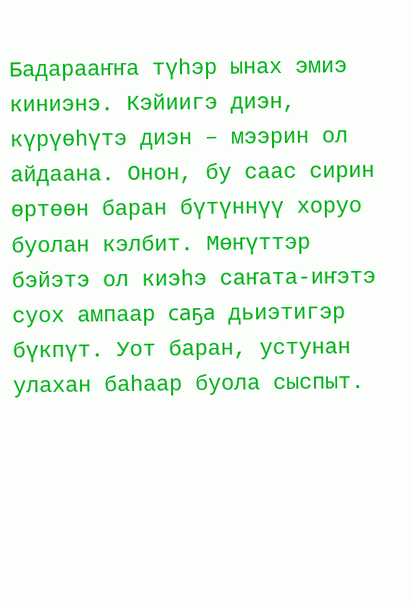Бадарааҥҥа түһэр ынах эмиэ киниэнэ. Кэйиигэ диэн, күрүөһүтэ диэн – мээрин ол айдаана. Онон, бу саас сирин өртөөн баран бүтүннүү хоруо буолан кэлбит. Мөҥүттэр бэйэтэ ол киэһэ саҥата-иҥэтэ суох ампаар саҕа дьиэтигэр бүкпүт. Уот баран, устунан улахан баһаар буола сыспыт.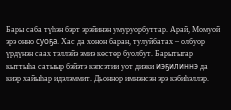Бары саба түһэн бэрт эрэйинэн умуруорбуттар. Арай, Момуой эрэ онно суоҕа. Хас да хонон баран, тулуйбатах – олбуор үрдүнэн саах тэллэйэ эмиэ көстөр буолбут. Барытыгар кыттыһа сатыыр бэйэтэ кэпсэтии уот диэки иэҕилиннэ да киэр хайыһар идэлэммит. Дьоннор имнэнсэн эрэ кэбиһэллэр.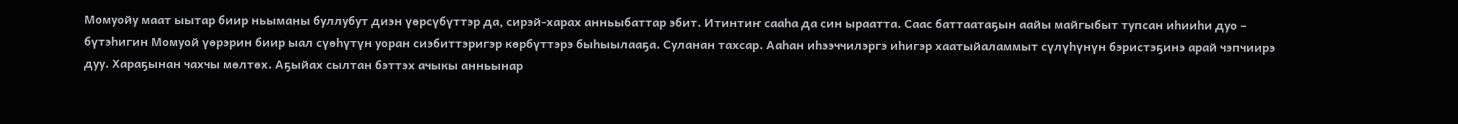Момуойу маат ыытар биир ньыманы буллубут диэн үөрсүбүттэр да, сирэй-харах анньыбаттар эбит. Итинтиҥ сааһа да син ыраатта. Саас баттаатаҕын аайы майгыбыт тупсан иһииһи дуо – бүтэһигин Момуой үөрэрин биир ыал сүөһүтүн уоран сиэбиттэригэр көрбүттэрэ быһыылааҕа. Суланан тахсар. Ааһан иһээччилэргэ иһигэр хаатыйаламмыт сүлүһүнүн бэристэҕинэ арай чэпчиирэ дуу. Хараҕынан чахчы мөлтөх. Аҕыйах сылтан бэттэх ачыкы анньынар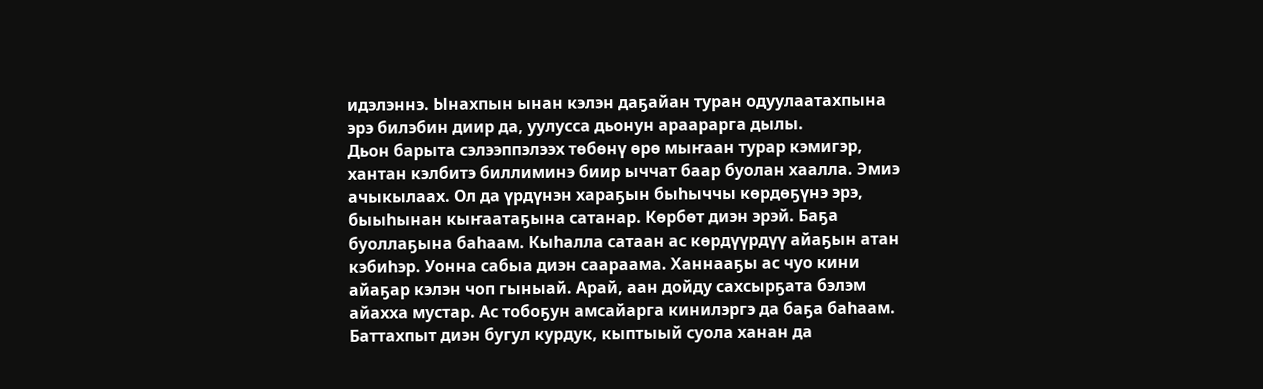идэлэннэ. Ынахпын ынан кэлэн даҕайан туран одуулаатахпына эрэ билэбин диир да, уулусса дьонун араарарга дылы.
Дьон барыта сэлээппэлээх төбөнү өрө мыҥаан турар кэмигэр, хантан кэлбитэ биллиминэ биир ыччат баар буолан хаалла. Эмиэ ачыкылаах. Ол да үрдүнэн хараҕын быһыччы көрдөҕүнэ эрэ, быыһынан кыҥаатаҕына сатанар. Көрбөт диэн эрэй. Баҕа буоллаҕына баһаам. Кыһалла сатаан ас көрдүүрдүү айаҕын атан кэбиһэр. Уонна сабыа диэн саараама. Ханнааҕы ас чуо кини айаҕар кэлэн чоп гыныай. Арай, аан дойду сахсырҕата бэлэм айахха мустар. Ас тобоҕун амсайарга кинилэргэ да баҕа баһаам. Баттахпыт диэн бугул курдук, кыптыый суола ханан да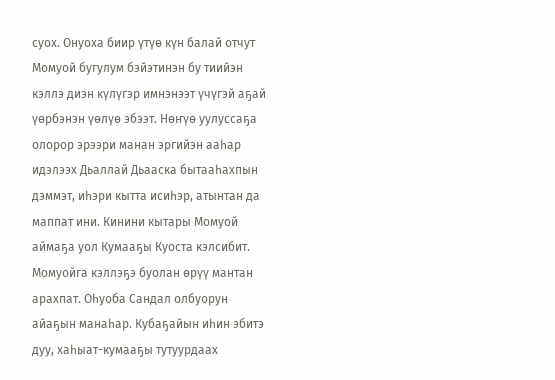суох. Онуоха биир үтүө күн балай отчут Момуой бугулум бэйэтинэн бу тиийэн кэллэ диэн күлүгэр имнэнээт үчүгэй аҕай үөрбэнэн үөлүө эбээт. Нөҥүө уулуссаҕа олорор эрээри манан эргийэн ааһар идэлээх Дьаллай Дьааска бытааһахпын дэммэт, иһэри кытта исиһэр, атынтан да маппат ини. Кинини кытары Момуой аймаҕа уол Кумааҕы Куоста кэлсибит. Момуойга кэллэҕэ буолан өрүү мантан арахпат. Оһуоба Сандал олбуорун айаҕын манаһар. Кубаҕайын иһин эбитэ дуу, хаһыат-кумааҕы тутуурдаах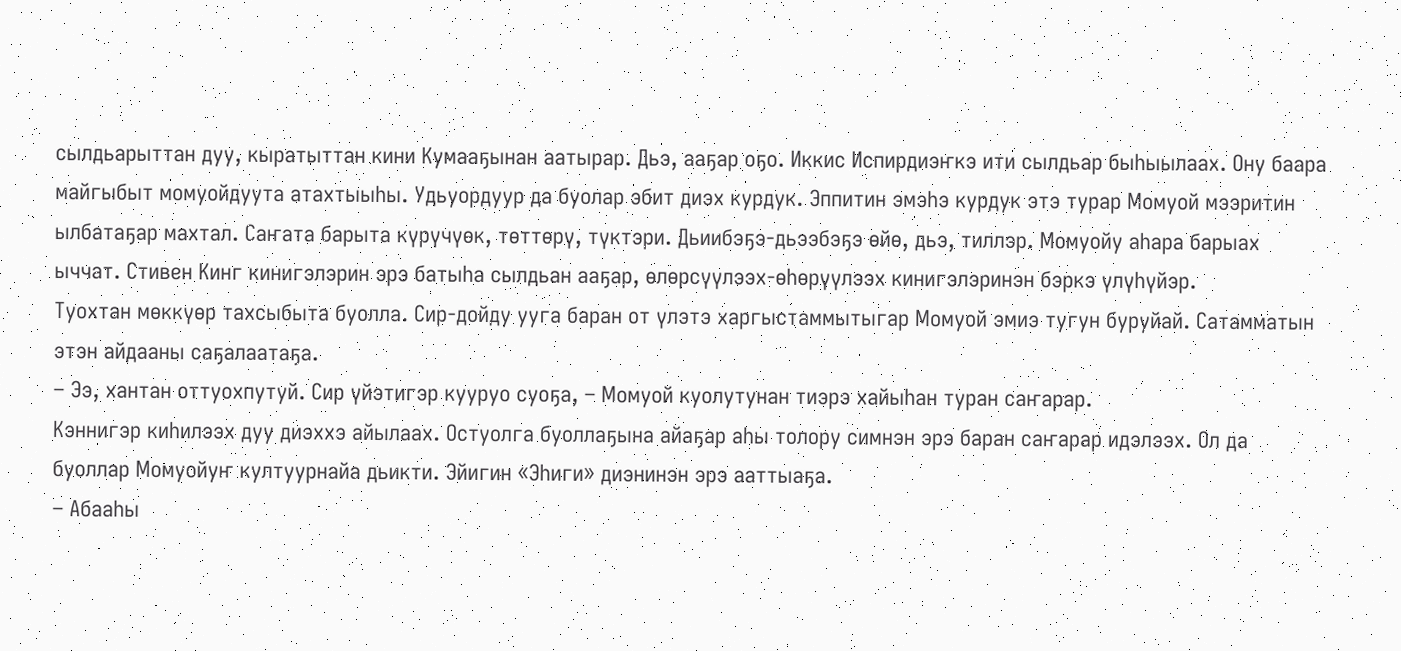сылдьарыттан дуу, кыратыттан кини Кумааҕынан аатырар. Дьэ, ааҕар оҕо. Иккис Испирдиэҥкэ ити сылдьар быһыылаах. Ону баара майгыбыт момуойдуута атахтыыһы. Удьуордуур да буолар эбит диэх курдук. Эппитин эмэһэ курдук этэ турар Момуой мээритин ылбатаҕар махтал. Саҥата барыта күрүчүөк, төттөрү, түктэри. Дьиибэҕэ-дьээбэҕэ өйө, дьэ, тиллэр. Момуойу аһара барыах ыччат. Стивен Кинг кинигэлэрин эрэ батыһа сылдьан ааҕар, өлөрсүүлээх-өһөрүүлээх кинигэлэринэн бэркэ үлүһүйэр.
Туохтан мөккүөр тахсыбыта буолла. Сир-дойду ууга баран от үлэтэ харгыстаммытыгар Момуой эмиэ тугун буруйай. Сатамматын этэн айдааны саҕалаатаҕа.
– Ээ, хантан оттуохпутуй. Сир үйэтигэр кууруо суоҕа, – Момуой куолутунан тиэрэ хайыһан туран саҥарар.
Кэннигэр киһилээх дуу диэххэ айылаах. Остуолга буоллаҕына айаҕар аһы толору симнэн эрэ баран саҥарар идэлээх. Ол да буоллар Момуойуҥ култуурнайа дьикти. Эйигин «Эһиги» диэнинэн эрэ ааттыаҕа.
– Абааһы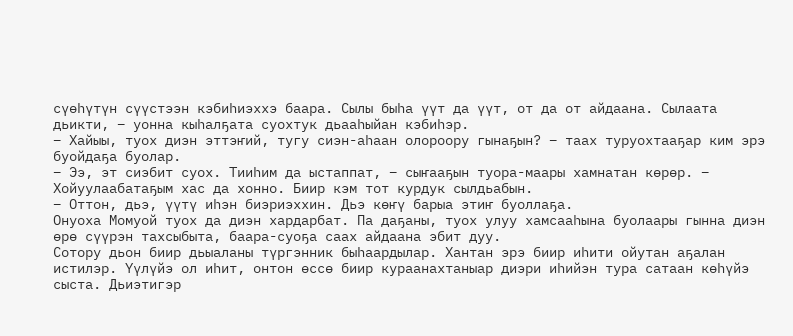сүөһүтүн сүүстээн кэбиһиэххэ баара. Сылы быһа үүт да үүт, от да от айдаана. Сылаата дьикти, – уонна кыһалҕата суохтук дьааһыйан кэбиһэр.
– Хайыы, туох диэн эттэҥий, тугу сиэн-аһаан олороору гынаҕын? – таах туруохтааҕар ким эрэ буойдаҕа буолар.
– Ээ, эт сиэбит суох. Тииһим да ыстаппат, – сыҥааҕын туора-маары хамнатан көрөр. – Хойуулаабатаҕым хас да хонно. Биир кэм тот курдук сылдьабын.
– Оттон, дьэ, үүтү иһэн биэриэххин. Дьэ көҥү барыа этиҥ буоллаҕа.
Онуоха Момуой туох да диэн хардарбат. Па даҕаны, туох улуу хамсааһына буолаары гынна диэн өрө сүүрэн тахсыбыта, баара-суоҕа саах айдаана эбит дуу.
Сотору дьон биир дьыаланы түргэнник быһаардылар. Хантан эрэ биир иһити ойутан аҕалан истилэр. Yүлүйэ ол иһит, онтон өссө биир кураанахтаныар диэри иһийэн тура сатаан көһүйэ сыста. Дьиэтигэр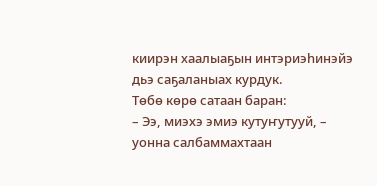киирэн хаалыаҕын интэриэһинэйэ дьэ саҕаланыах курдук.
Төбө көрө сатаан баран:
– Ээ, миэхэ эмиэ кутуҥутууй, – уонна салбаммахтаан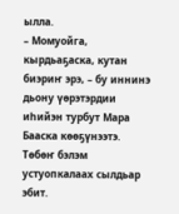ылла.
– Момуойга, кырдьаҕаска, кутан биэриҥ эрэ, – бу иннинэ дьону үөрэтэрдии иһийэн турбут Мара Бааска көөҕүнээтэ.
Төбөҥ бэлэм устуопкалаах сылдьар эбит.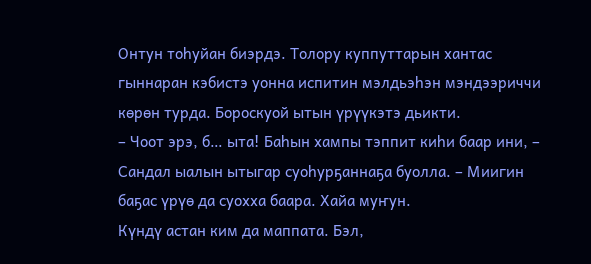Онтун тоһуйан биэрдэ. Толору куппуттарын хантас гыннаран кэбистэ уонна испитин мэлдьэһэн мэндээриччи көрөн турда. Бороскуой ытын үрүүкэтэ дьикти.
– Чоот эрэ, б… ыта! Баһын хампы тэппит киһи баар ини, – Сандал ыалын ытыгар суоһурҕаннаҕа буолла. – Миигин баҕас үрүө да суохха баара. Хайа муҥун.
Күндү астан ким да маппата. Бэл,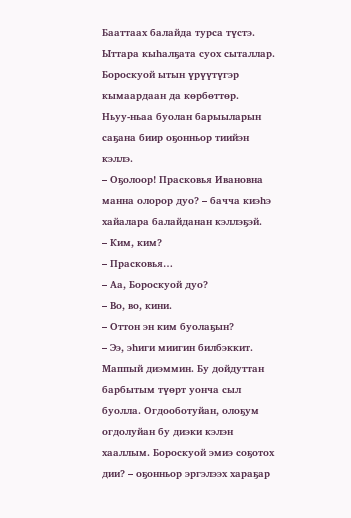Бааттаах балайда турса түстэ. Ыттара кыһалҕата суох сыталлар. Бороскуой ытын үрүүтүгэр кымаардаан да көрбөттөр.
Ньуу-ньаа буолан барыыларын саҕана биир оҕонньор тиийэн кэллэ.
– Оҕолоор! Прасковья Ивановна манна олорор дуо? – бачча киэһэ хайалара балайданан кэллэҕэй.
– Ким, ким?
– Прасковья…
– Аа, Бороскуой дуо?
– Во, во, кини.
– Оттон эн ким буолаҕын?
– Ээ, эһиги миигин билбэккит. Маппый диэммин. Бу дойдуттан барбытым түөрт уонча сыл буолла. Огдооботуйан, олоҕум огдолуйан бу диэки кэлэн хааллым. Бороскуой эмиэ соҕотох дии? – оҕонньор эргэлээх хараҕар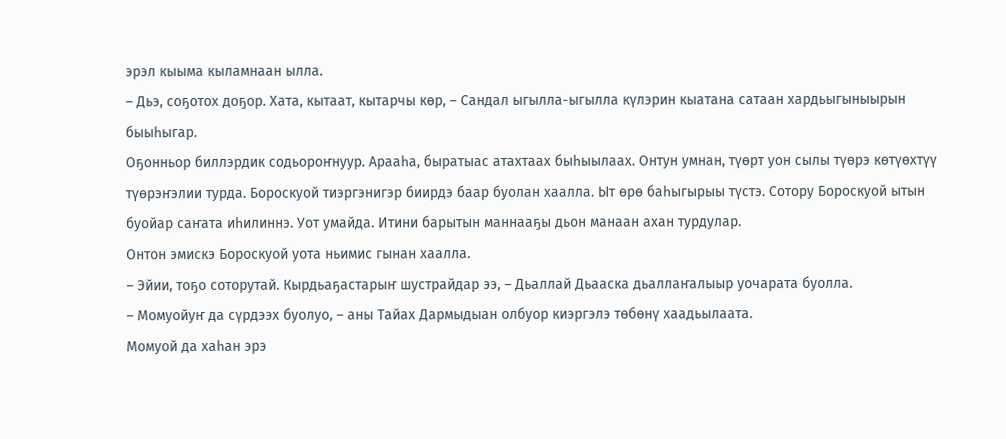эрэл кыыма кыламнаан ылла.
– Дьэ, соҕотох доҕор. Хата, кытаат, кытарчы көр, – Сандал ыгылла-ыгылла күлэрин кыатана сатаан хардьыгыныырын быыһыгар.
Оҕонньор биллэрдик содьороҥнуур. Арааһа, быратыас атахтаах быһыылаах. Онтун умнан, түөрт уон сылы түөрэ көтүөхтүү түөрэҥэлии турда. Бороскуой тиэргэнигэр биирдэ баар буолан хаалла. Ыт өрө баһыгырыы түстэ. Сотору Бороскуой ытын буойар саҥата иһилиннэ. Уот умайда. Итини барытын маннааҕы дьон манаан ахан турдулар.
Онтон эмискэ Бороскуой уота ньимис гынан хаалла.
– Эйии, тоҕо соторутай. Кырдьаҕастарыҥ шустрайдар ээ, – Дьаллай Дьааска дьаллаҥалыыр уочарата буолла.
– Момуойуҥ да сүрдээх буолуо, – аны Тайах Дармыдыан олбуор киэргэлэ төбөнү хаадьылаата.
Момуой да хаһан эрэ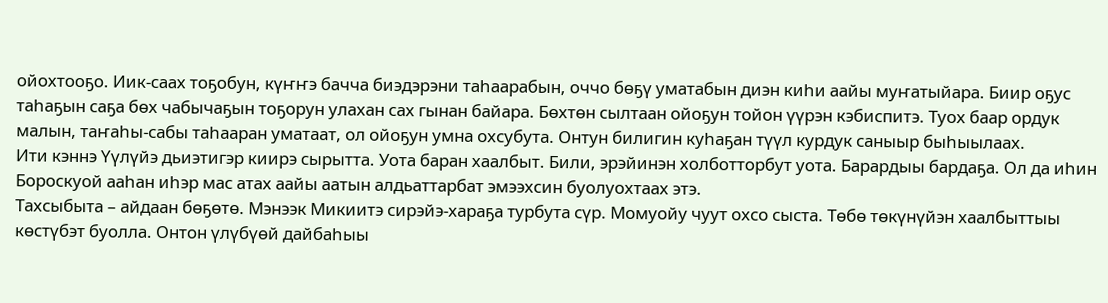ойохтооҕо. Иик-саах тоҕобун, күҥҥэ бачча биэдэрэни таһаарабын, оччо бөҕү уматабын диэн киһи аайы муҥатыйара. Биир оҕус таһаҕын саҕа бөх чабычаҕын тоҕорун улахан сах гынан байара. Бөхтөн сылтаан ойоҕун тойон үүрэн кэбиспитэ. Туох баар ордук малын, таҥаһы-сабы таһааран уматаат, ол ойоҕун умна охсубута. Онтун билигин куһаҕан түүл курдук саныыр быһыылаах.
Ити кэннэ Yүлүйэ дьиэтигэр киирэ сырытта. Уота баран хаалбыт. Били, эрэйинэн холботторбут уота. Барардыы бардаҕа. Ол да иһин Бороскуой ааһан иһэр мас атах аайы аатын алдьаттарбат эмээхсин буолуохтаах этэ.
Тахсыбыта – айдаан бөҕөтө. Мэнээк Микиитэ сирэйэ-хараҕа турбута сүр. Момуойу чуут охсо сыста. Төбө төкүнүйэн хаалбыттыы көстүбэт буолла. Онтон үлүбүөй дайбаһыы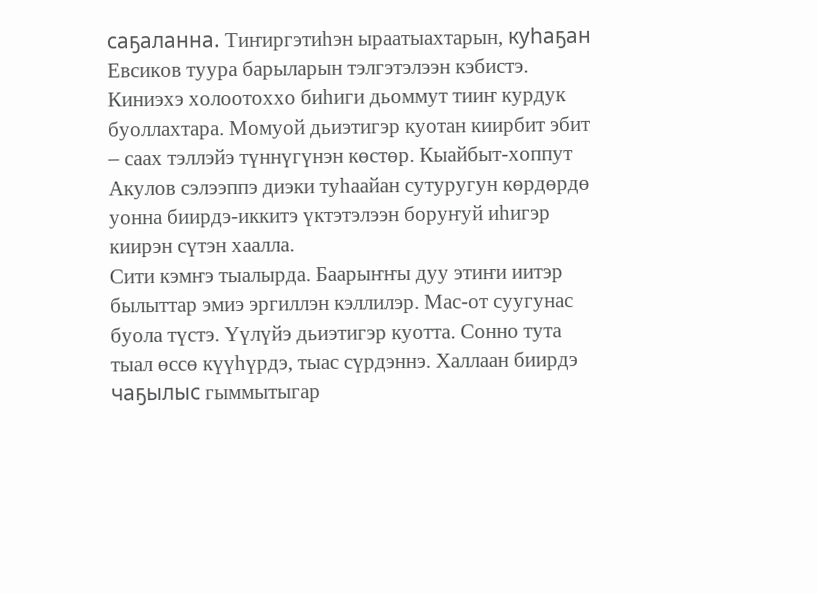саҕаланна. Тиҥиргэтиһэн ыраатыахтарын, куһаҕан Евсиков туура барыларын тэлгэтэлээн кэбистэ. Киниэхэ холоотоххо биһиги дьоммут тииҥ курдук буоллахтара. Момуой дьиэтигэр куотан киирбит эбит – саах тэллэйэ түннүгүнэн көстөр. Кыайбыт-хоппут Акулов сэлээппэ диэки туһаайан сутуругун көрдөрдө уонна биирдэ-иккитэ үктэтэлээн боруҥуй иһигэр киирэн сүтэн хаалла.
Сити кэмҥэ тыалырда. Баарыҥҥы дуу этиҥи иитэр былыттар эмиэ эргиллэн кэллилэр. Мас-от суугунас буола түстэ. Yүлүйэ дьиэтигэр куотта. Сонно тута тыал өссө күүһүрдэ, тыас сүрдэннэ. Халлаан биирдэ чаҕылыс гыммытыгар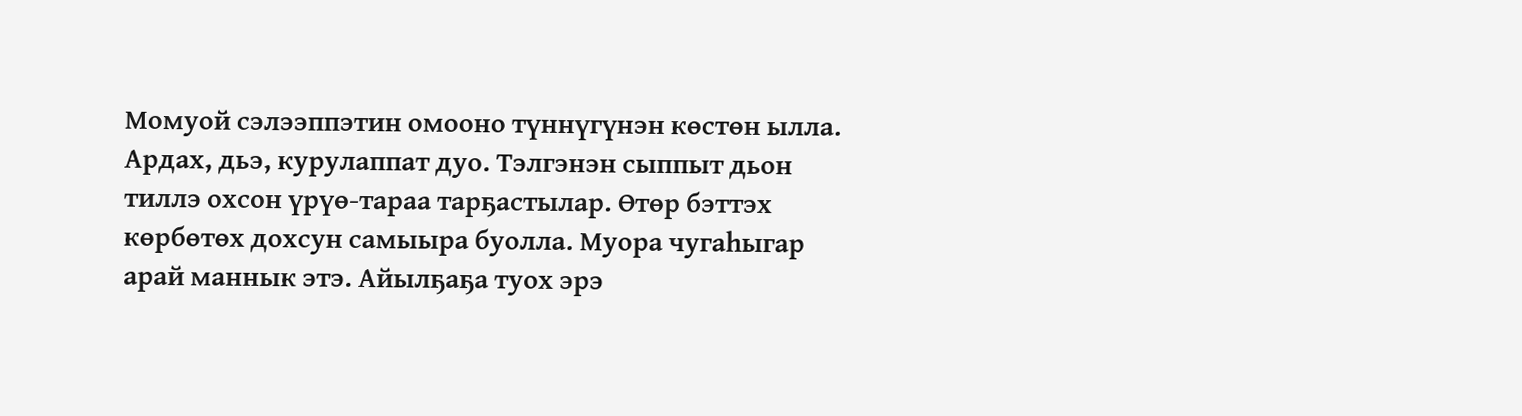Момуой сэлээппэтин омооно түннүгүнэн көстөн ылла. Ардах, дьэ, курулаппат дуо. Тэлгэнэн сыппыт дьон тиллэ охсон үрүө-тараа тарҕастылар. Өтөр бэттэх көрбөтөх дохсун самыыра буолла. Муора чугаһыгар арай маннык этэ. Айылҕаҕа туох эрэ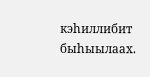кэһиллибит быһыылаах.